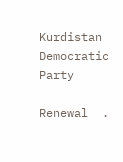Kurdistan Democratic Party

Renewal  .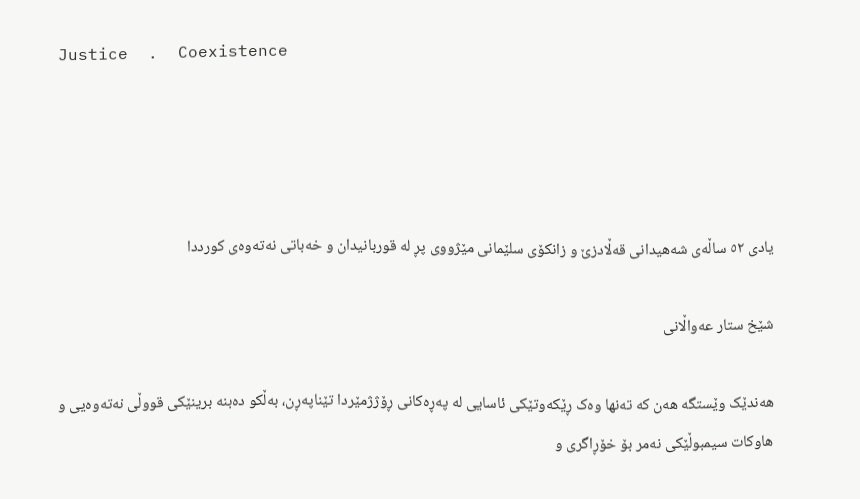Justice  .  Coexistence




یادی ٥٢ ساڵەی شەھیدانی قەڵادزێ و زانکۆی سلێمانی مێژووی پڕ لە قوربانیدان و خەباتی نەتەوەی کورددا

شێخ ستار عەواڵانی

ھەندێک وێستگە ھەن کە تەنھا وەک ڕێکەوتێکی ئاسایی لە پەڕەکانی ڕۆژژمێردا تێناپەڕن، بەڵکو دەبنە برینێکی قووڵی نەتەوەیی و ھاوکات سیمبوڵێکی نەمر بۆ خۆڕاگری و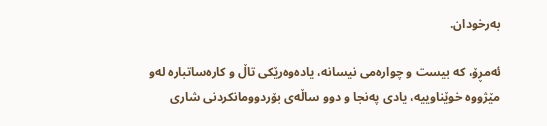بەرخودان.

ئەمڕۆ، کە بیست و چوارەمی نیسانە، یادەوەرێکی تاڵ و کارەساتبارە لەو مێژووە خوێناوییە، یادی پەنجا و دوو ساڵەی بۆردوومانکردنی شاری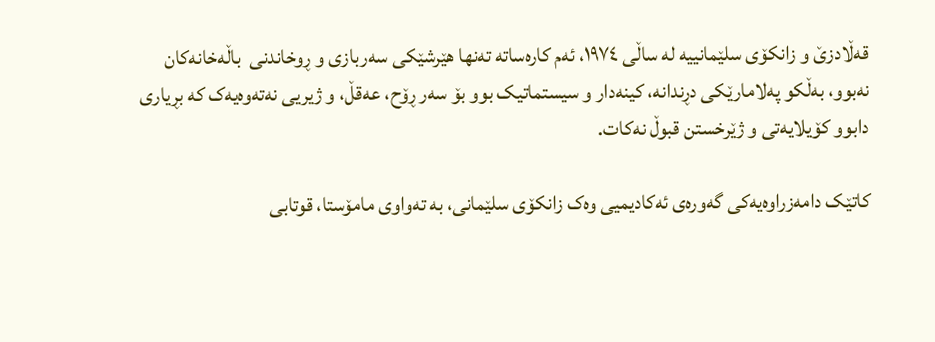قەڵادزێ و زانکۆی سلێمانییە لە ساڵی ١٩٧٤، ئەم کارەساتە تەنھا ھێرشێکی سەربازی و ڕوخاندنی  باڵەخانەکان نەبوو، بەڵکو پەلامارێکی دڕندانە، کینەدار و سیستماتیک بوو بۆ سەر ڕۆح، عەقڵ، و ژیریی نەتەوەیەک کە بڕیاری دابوو کۆیلایەتی و ژێرخستن قبوڵ نەکات.

کاتێک دامەزراوەیەکی گەورەی ئەکادیمیی وەک زانکۆی سلێمانی، بە تەواوی مامۆستا، قوتابی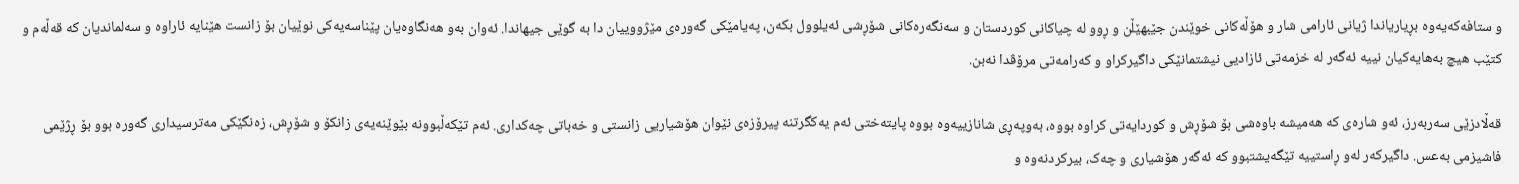و ستافەکەیەوە بڕیاریاندا ژیانی ئارامی شار و ھۆڵەکانی خوێندن جێبھێڵن و ڕوو لە چیاکانی کوردستان و سەنگەرەکانی شۆڕشی ئەیلوول بکەن، پەیامێکی گەورەی مێژووییان دا بە گوێی جیھاندا. ئەوان بەو ھەنگاوەیان پێناسەیەکی نوێیان بۆ زانست ھێنایە ئاراوە و سەلماندیان کە قەڵەم و کتێب ھیچ بەھایەکیان نییە ئەگەر لە خزمەتی ئازادیی نیشتمانێکی داگیرکراو و کەرامەتی مرۆڤدا نەبن.

قەڵادزێی سەربەرز، ئەو شارەی کە ھەمیشە باوەشی بۆ شۆڕش و کوردایەتی کراوە بووە، بەوپەڕی شانازییەوە بووە پایتەختی ئەم یەکگرتنە پیرۆزەی نێوان ھۆشیاریی زانستی و خەباتی چەکداری. ئەم تێکەڵبوونە بێوێنەیەی زانکۆ و شۆڕش، زەنگێکی مەترسیداری گەورە بوو بۆ ڕژێمی فاشیزمی بەعس. داگیرکەر لەو ڕاستییە تێگەیشتبوو کە ئەگەر ھۆشیاری و چەک، بیرکردنەوە و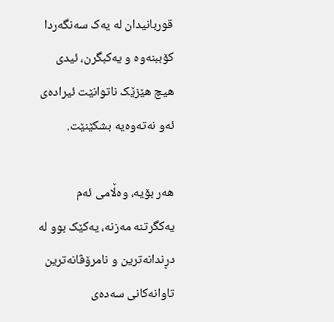قوربانیدان لە یەک سەنگەردا کۆببنەوە و یەکبگرن، ئیدی ھیچ ھێزێک ناتوانێت ئیرادەی ئەو نەتەوەیە بشکێنێت.

ھەر بۆیە، وەڵامی ئەم یەکگرتنە مەزنە، یەکێک بوو لە دڕندانەترین و نامرۆڤانەترین تاوانەکانی سەدەی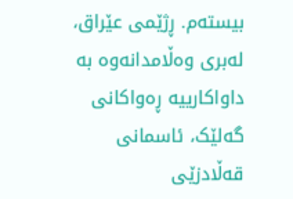بیستەم. ڕژێمی عێراق، لەبری وەڵامدانەوە بە داواکارییە ڕەواکانی گەلێک، ئاسمانی قەڵادزێی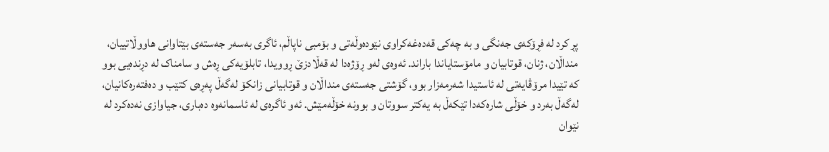پڕ کرد لە فڕۆکەی جەنگی و بە چەکی قەدەغەکراوی نێودەوڵەتی و بۆمبی ناپاڵم، ئاگری بەسەر جەستەی بێتاوانی ھاووڵاتییان، منداڵان، ژنان، قوتابیان و مامۆستایاندا باراند. ئەوەی لەو ڕۆژەدا لە قەڵادزێ ڕوویدا، تابلۆیەکی ڕەش و سامناک لە دڕندەیی بوو کە تێیدا مرۆڤایەتی لە ئاستیدا شەرمەزار بوو، گۆشتی جەستەی منداڵان و قوتابیانی زانکۆ لەگەڵ پەڕەی کتێب و دەفتەرەکانیان، لەگەڵ بەرد و خۆڵی شارەکەدا تێکەڵ بە یەکتر سووتان و بوونە خۆڵەمێش. ئەو ئاگرەی لە ئاسمانەوە دەباری، جیاوازی نەدەکرد لە نێوان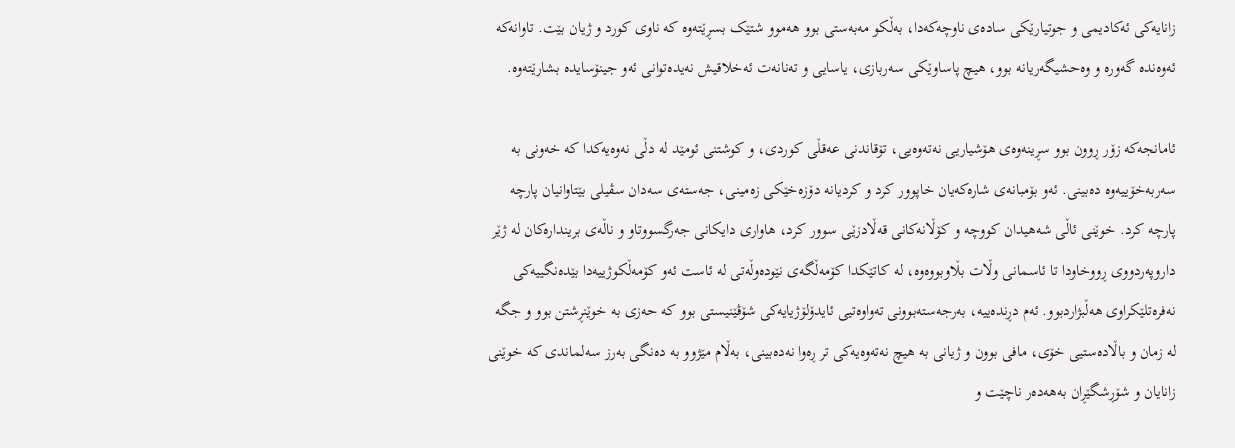زانایەکی ئەکادیمی و جوتیارێکی سادەی ناوچەکەدا، بەڵکو مەبەستی بوو ھەموو شتێک بسڕێتەوە کە ناوی کورد و ژیان بێت. تاوانەکە ئەوەندە گەورە و وەحشیگەریانە بوو، ھیچ پاساوێکی سەربازی، یاسایی و تەنانەت ئەخلاقیش نەیدەتوانی ئەو جینۆسایدە بشارێتەوە.

ئامانجەکە زۆر ڕوون بوو سڕینەوەی ھۆشیاریی نەتەوەیی، تۆقاندنی عەقڵی کوردی، و کوشتنی ئومێد لە دڵی نەوەیەکدا کە خەونی بە سەربەخۆییەوە دەبینی. ئەو بۆمبانەی شارەکەیان خاپوور کرد و کردیانە دۆزەخێکی زەمینی، جەستەی سەدان سڤیلی بێتاوانیان پارچە پارچە کرد. خوێنی ئاڵی شەھیدان کووچە و کۆڵانەکانی قەڵادزێی سوور کرد، ھاواری دایکانی جەرگسووتاو و ناڵەی بریندارەکان لە ژێر داروپەردووی ڕووخاودا تا ئاسمانی وڵات بڵاوبووەوە، لە کاتێکدا کۆمەڵگەی نێودەوڵەتی لە ئاست ئەو کۆمەڵکوژییەدا بێدەنگییەکی نەفرەتلێکراوی ھەڵبژاردبوو. ئەم دڕندەییە، بەرجەستەبوونی تەواوەتیی ئایدۆلۆژیایەکی شۆڤێنیستی بوو کە حەزی بە خوێنڕشتن بوو و جگە لە زمان و باڵادەستیی خۆی، مافی بوون و ژیانی بە ھیچ نەتەوەیەکی تر ڕەوا نەدەبینی، بەڵام مێژوو بە دەنگی بەرز سەلماندی کە خوێنی زانایان و شۆڕشگێڕان بەھەدەر ناچێت و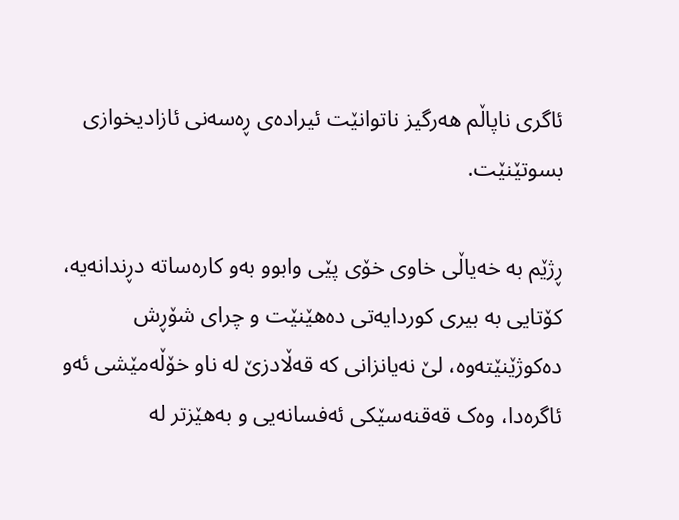ئاگری ناپاڵم ھەرگیز ناتوانێت ئیرادەی ڕەسەنی ئازادیخوازی بسوتێنێت.

ڕژێم بە خەیاڵی خاوی خۆی پێی وابوو بەو کارەساتە دڕندانەیە، کۆتایی بە بیری کوردایەتی دەھێنێت و چرای شۆڕش دەکوژێنێتەوە، لێ نەیانزانی کە قەڵادزێ لە ناو خۆڵەمێشی ئەو ئاگرەدا، وەک قەقنەسێکی ئەفسانەیی و بەھێزتر لە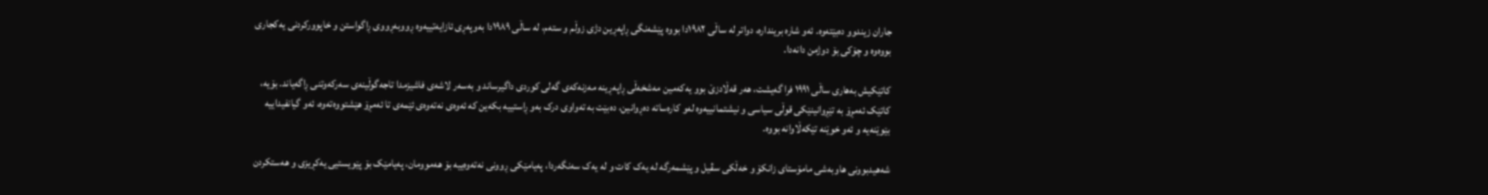جاران زیندوو دەبێتەوە. ئەو شارە بریندارە، دواتر لە ساڵی ١٩٨٢دا بووە پێشەنگی ڕاپەڕین دژی زوڵم و ستەم، لە ساڵی ١٩٨٩دا بەوپەڕی ئازایەتییەوە ڕووبەڕووی ڕاگواستن و خاپوورکردنی یەکجاری بووەوە و چۆکی بۆ دوژمن دانەدا.

کاتێکیش بەھاری ساڵی ١٩٩١ فرا گەیشت، ھەر قەڵادزێ بوو یەکەمین مەشخەڵی ڕاپەڕینە مەزنەکەی گەلی کوردی داگیرساند و بەسەر لاشەی فاشیزمدا تاجەگوڵینەی سەرکەوتنی ڕاگەیاند. بۆیە، کاتێک ئەمڕۆ بە تێڕوانینێکی قوڵی سیاسی و نیشتمانییەوە لەو کارەساتە دەڕوانین، دەبێت بە تەواوی درک بەو ڕاستییە بکەین کە ئەوەی نەتەوەی ئێمەی تا ئەمڕۆ ھێشتووەتەوە، ئەو گیانفیداییە بێوێنەیە و ئەو خوێنە تێکەڵاوانە بووە.

شەھیدبوونی ھاوبەشی مامۆستای زانکۆ و خەڵکی سڤیل و پێشمەرگە لە یەک کات و لە یەک سەنگەردا، پەیامێکی ڕوونی نەتەوەییە بۆ ھەموومان، پەیامێک بۆ پێویستیی یەکڕیزی و ھەستکردن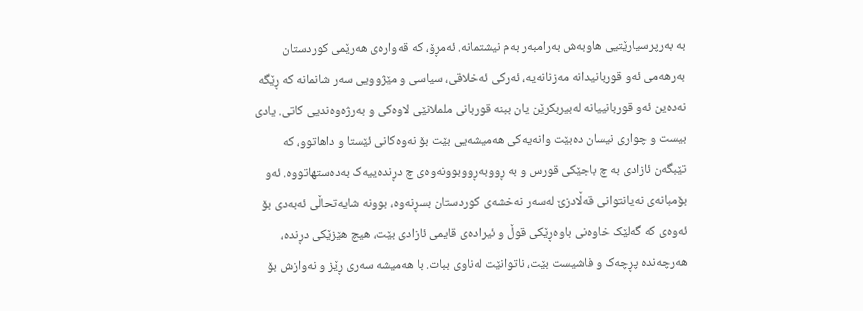بە بەرپرسیارێتیی ھاوبەش بەرامبەر بەم نیشتمانە. ئەمڕۆ، کە قەوارەی ھەرێمی کوردستان بەرھەمی ئەو قوربانیدانە مەزنانەیە، ئەرکی ئەخلاقی، سیاسی و مێژوویی سەر شانمانە کە ڕێگە نەدەین ئەو قوربانییانە لەبیربکرێن یان ببنە قوربانی ململانێی لاوەکی و بەرژەوەندیی کاتی. یادی بیست و چواری نیسان دەبێت وانەیەکی ھەمیشەیی بێت بۆ نەوەکانی ئێستا و داھاتوو، کە تێبگەن ئازادی بە چ باجێکی قورس و بە ڕووبەڕووبوونەوەی چ دڕندەییەک بەدەستھاتووە. ئەو بۆمبانەی نەیانتوانی قەڵادزێ لەسەر نەخشەی کوردستان بسڕنەوە، بوونە شایەتحاڵی ئەبەدی بۆ ئەوەی کە گەلێک خاوەنی باوەڕێکی قوڵ و ئیرادەی قایمی ئازادی بێت، ھیچ ھێزێکی دڕندە، ھەرچەندە پڕچەک و فاشیست بێت، ناتوانێت لەناوی ببات. با ھەمیشە سەری ڕێز و نەوازش بۆ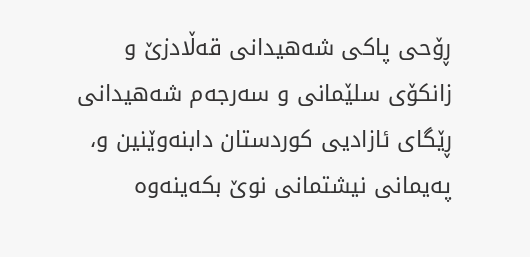ڕۆحی پاکی شەھیدانی قەڵادزێ و زانکۆی سلێمانی و سەرجەم شەھیدانی ڕێگای ئازادیی کوردستان دابنەوێنین و، پەیمانی نیشتمانی نوێ بکەینەوە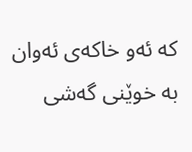کە ئەو خاکەی ئەوان بە خوێنی گەشی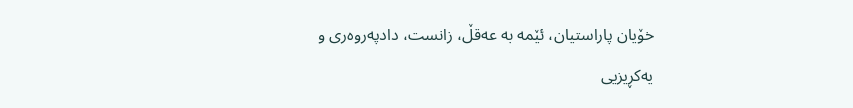خۆیان پاراستیان، ئێمە بە عەقڵ، زانست، دادپەروەری و یەکڕیزیی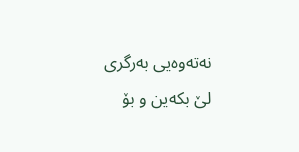نەتەوەیی بەرگری لێ بکەین و بۆ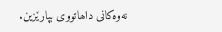نەوەکانی داھاتووی بپارێزین.